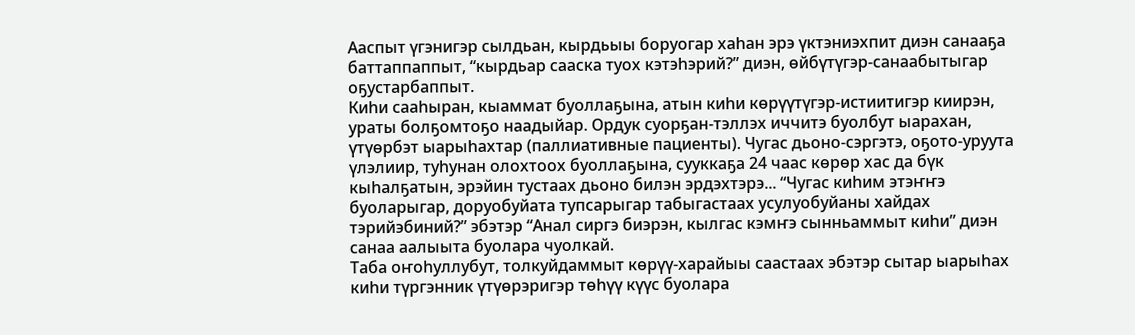Ааспыт үгэнигэр сылдьан, кырдьыы боруогар хаһан эрэ үктэниэхпит диэн санааҕа баттаппаппыт, “кырдьар сааска туох кэтэһэрий?” диэн, өйбүтүгэр-санаабытыгар оҕустарбаппыт.
Киһи сааһыран, кыаммат буоллаҕына, атын киһи көрүүтүгэр-истиитигэр киирэн, ураты болҕомтоҕо наадыйар. Ордук суорҕан-тэллэх иччитэ буолбут ыарахан, үтүөрбэт ыарыһахтар (паллиативные пациенты). Чугас дьоно-сэргэтэ, оҕото-уруута үлэлиир, туһунан олохтоох буоллаҕына, сууккаҕа 24 чаас көрөр хас да бүк кыһалҕатын, эрэйин тустаах дьоно билэн эрдэхтэрэ... “Чугас киһим этэҥҥэ буоларыгар, доруобуйата тупсарыгар табыгастаах усулуобуйаны хайдах тэрийэбиний?” эбэтэр “Анал сиргэ биэрэн, кылгас кэмҥэ сынньаммыт киһи” диэн санаа аалыыта буолара чуолкай.
Таба оҥоһуллубут, толкуйдаммыт көрүү-харайыы саастаах эбэтэр сытар ыарыһах киһи түргэнник үтүөрэригэр төһүү күүс буолара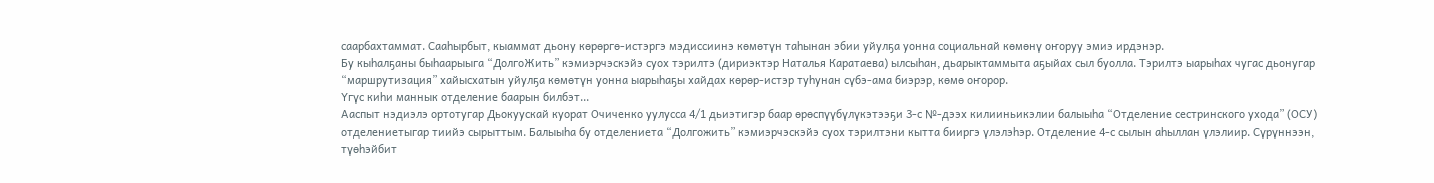саарбахтаммат. Сааһырбыт, кыаммат дьону көрөргө-истэргэ мэдиссиинэ көмөтүн таһынан эбии уйулҕа уонна социальнай көмөнү оҥоруу эмиэ ирдэнэр.
Бу кыһалҕаны быһаарыыга “ДолгоЖить” кэмиэрчэскэйэ суох тэрилтэ (дириэктэр Наталья Каратаева) ылсыһан, дьарыктаммыта аҕыйах сыл буолла. Тэрилтэ ыарыһах чугас дьонугар “маршрутизация” хайысхатын уйулҕа көмөтүн уонна ыарыһаҕы хайдах көрөр-истэр туһунан сүбэ-ама биэрэр, көмө оҥорор.
Үгүс киһи маннык отделение баарын билбэт...
Ааспыт нэдиэлэ ортотугар Дьокуускай куорат Очиченко уулусса 4/1 дьиэтигэр баар өрөспүүбүлүкэтээҕи 3-с №-дээх килииньикэлии балыыһа “Отделение сестринского ухода” (ОСУ) отделениетыгар тиийэ сырыттым. Балыыһа бу отделениета “Долгожить” кэмиэрчэскэйэ суох тэрилтэни кытта бииргэ үлэлэһэр. Отделение 4-с сылын аһыллан үлэлиир. Сүрүннээн, түөһэйбит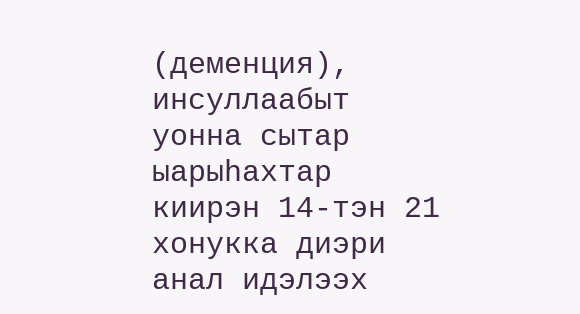(деменция), инсуллаабыт уонна сытар ыарыһахтар киирэн 14-тэн 21 хонукка диэри анал идэлээх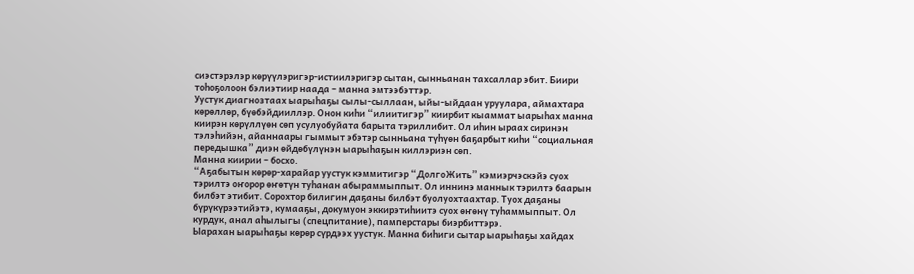сиэстэрэлэр көрүүлэригэр-истиилэригэр сытан, сынньанан тахсаллар эбит. Биири тоһоҕолоон бэлиэтиир наада – манна эмтээбэттэр.
Уустук диагнозтаах ыарыһаҕы сылы-сыллаан, ыйы-ыйдаан уруулара, аймахтара көрөллөр, бүөбэйдииллэр. Онон киһи “илиитигэр” киирбит кыаммат ыарыһах манна киирэн көрүллүөн сөп усулуобуйата барыта тэриллибит. Ол иһин ыраах сиринэн тэлэһийэн, айаннаары гыммыт эбэтэр сынньана түһүөн баҕарбыт киһи “социальная передышка” диэн өйдөбүлүнэн ыарыһаҕын киллэриэн сөп.
Манна киирии – босхо.
“Аҕабытын көрөр-харайар уустук кэммитигэр “ДолгоЖить” кэмиэрчэскэйэ суох тэрилтэ оҥорор өҥөтүн туһанан абыраммыппыт. Ол иннинэ маннык тэрилтэ баарын билбэт этибит. Сорохтор билигин даҕаны билбэт буолуохтаахтар. Туох даҕаны бүрүкүрээтийэтэ, кумааҕы, докумуон эккирэтиһиитэ суох өҥөнү туһаммыппыт. Ол курдук, анал аһылыгы (спецпитание), памперстары биэрбиттэрэ.
Ыарахан ыарыһаҕы көрөр сүрдээх уустук. Манна биһиги сытар ыарыһаҕы хайдах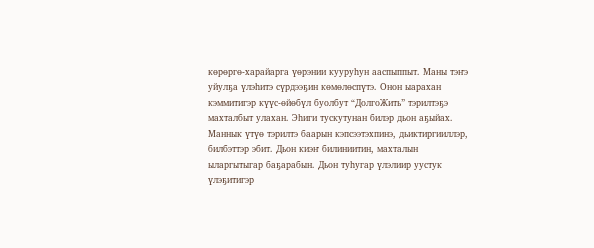көрөргө-харайарга үөрэнии кууруһун ааспыппыт. Маны тэҥэ уйулҕа үлэһитэ сүрдээҕин көмөлөспүтэ. Онон ыарахан кэммитигэр күүс-өйөбүл буолбут “ДолгоЖить” тэрилтэҕэ махталбыт улахан. Эһиги тускутунан билэр дьон аҕыйах. Маннык үтүө тэрилтэ баарын кэпсээтэхпинэ, дьиктиргииллэр, билбэттэр эбит. Дьон киэҥ билиниитин, махталын ыларгытыгар баҕарабын. Дьон туһугар үлэлиир уустук үлэҕитигэр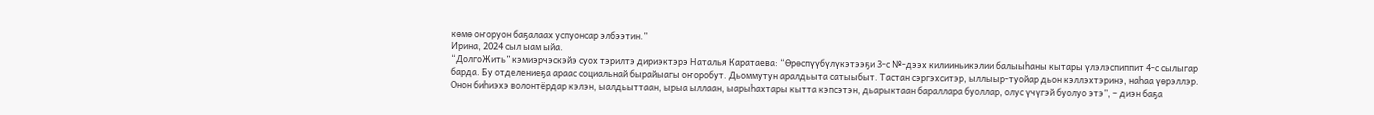көмө оҥоруон баҕалаах успуонсар элбээтин.”
Ирина, 2024 сыл ыам ыйа.
“ДолгоЖить” кэмиэрчэскэйэ суох тэрилтэ дириэктэрэ Наталья Каратаева: “Өрөспүүбүлүкэтээҕи 3-с №-дээх килииньикэлии балыыһаны кытары үлэлэспиппит 4-с сылыгар барда. Бу отделениеҕа араас социальнай бырайыагы оҥоробут. Дьоммутун аралдьыта сатыыбыт. Тастан сэргэхситэр, ыллыыр-туойар дьон кэллэхтэринэ, наһаа үөрэллэр. Онон биһиэхэ волонтёрдар кэлэн, ыалдьыттаан, ырыа ыллаан, ыарыһахтары кытта кэпсэтэн, дьарыктаан бараллара буоллар, олус үчүгэй буолуо этэ”, – диэн баҕа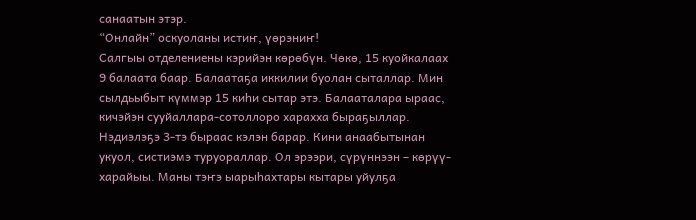санаатын этэр.
“Онлайн” оскуоланы истиҥ, үөрэниҥ!
Салгыы отделениены кэрийэн көрөбүн. Чөкө, 15 куойкалаах 9 балаата баар. Балаатаҕа иккилии буолан сыталлар. Мин сылдьыбыт күммэр 15 киһи сытар этэ. Балааталара ыраас, кичэйэн сууйаллара-сотоллоро харахха быраҕыллар.
Нэдиэлэҕэ 3-тэ быраас кэлэн барар. Кини анаабытынан укуол, систиэмэ туруораллар. Ол эрээри, сүрүннээн – көрүү-харайыы. Маны тэҥэ ыарыһахтары кытары уйулҕа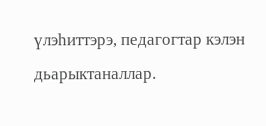үлэһиттэрэ, педагогтар кэлэн дьарыктаналлар.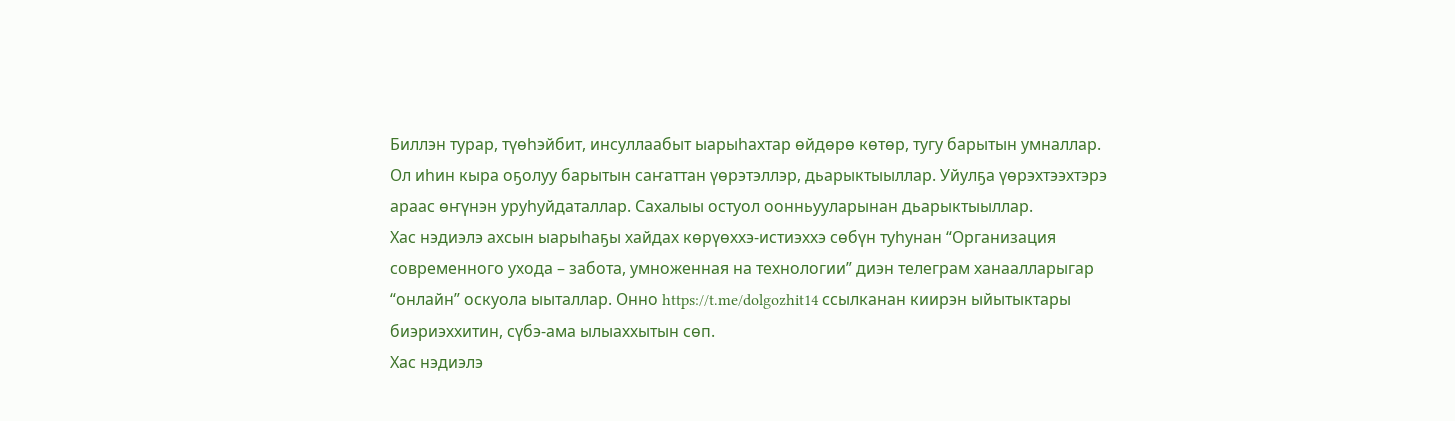Биллэн турар, түөһэйбит, инсуллаабыт ыарыһахтар өйдөрө көтөр, тугу барытын умналлар. Ол иһин кыра оҕолуу барытын саҥаттан үөрэтэллэр, дьарыктыыллар. Уйулҕа үөрэхтээхтэрэ араас өҥүнэн уруһуйдаталлар. Сахалыы остуол оонньууларынан дьарыктыыллар.
Хас нэдиэлэ ахсын ыарыһаҕы хайдах көрүөххэ-истиэххэ сөбүн туһунан “Организация современного ухода – забота, умноженная на технологии” диэн телеграм ханаалларыгар “онлайн” оскуола ыыталлар. Онно https://t.me/dolgozhit14 ссылканан киирэн ыйытыктары биэриэххитин, сүбэ-ама ылыаххытын сөп.
Хас нэдиэлэ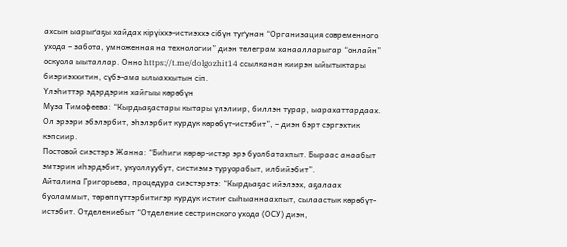ахсын ыарыґаҕы хайдах кірүіххэ-истиэххэ сібүн туґунан “Организация современного ухода – забота, умноженная на технологии” диэн телеграм ханаалларыгар “онлайн” оскуола ыыталлар. Онно https://t.me/dolgozhit14 ссылканан киирэн ыйытыктары биэриэххитин, сүбэ-ама ылыаххытын сіп.
Үлэһиттэр эдэрдэрин хайгыы көрөбүн
Муза Тимофеева: “Кырдьаҕастары кытары үлэлиир, биллэн турар, ыарахаттардаах. Ол эрээри эбэлэрбит, эһэлэрбит курдук көрөбүт-истэбит”, – диэн бэрт сэргэхтик кэпсиир.
Постовой сиэстэрэ Жанна: “Биһиги көрөр-истэр эрэ буолбатахпыт. Быраас анаабыт эмтэрин иһэрдэбит, укуоллуубут, систиэмэ туруорабыт, илбийэбит”.
Айталина Григорьева, процедура сиэстэрэтэ: “Кырдьаҕас ийэлээх, аҕалаах буоламмыт, төрөппүттэрбитигэр курдук истиҥ сыһыаннаахпыт, сылаастык көрөбүт-истэбит. Отделениебыт “Отделение сестринского ухода (ОСУ) диэн,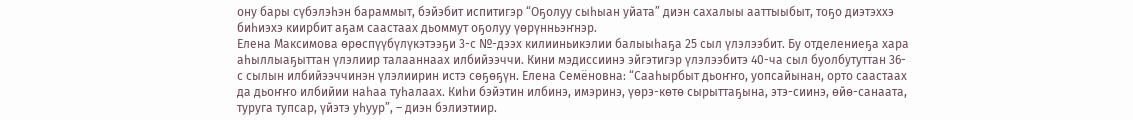ону бары сүбэлэһэн бараммыт, бэйэбит испитигэр “Оҕолуу сыһыан уйата” диэн сахалыы ааттыыбыт, тоҕо диэтэххэ биһиэхэ киирбит аҕам саастаах дьоммут оҕолуу үөрүнньэҥнэр.
Елена Максимова өрөспүүбүлүкэтээҕи 3-с №-дээх килииньикэлии балыыһаҕа 25 сыл үлэлээбит. Бу отделениеҕа хара аһыллыаҕыттан үлэлиир талааннаах илбийээччи. Кини мэдиссиинэ эйгэтигэр үлэлээбитэ 40-ча сыл буолбутуттан 36-с сылын илбийээччинэн үлэлиирин истэ сөҕөҕүн. Елена Семёновна: “Сааһырбыт дьоҥҥо, уопсайынан, орто саастаах да дьоҥҥо илбийии наһаа туһалаах. Киһи бэйэтин илбинэ, имэринэ, үөрэ-көтө сырыттаҕына, этэ-сиинэ, өйө-санаата, туруга тупсар, үйэтэ уһуур”, – диэн бэлиэтиир.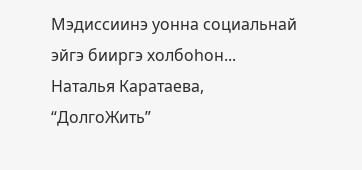Мэдиссиинэ уонна социальнай эйгэ бииргэ холбоһон...
Наталья Каратаева, “ДолгоЖить”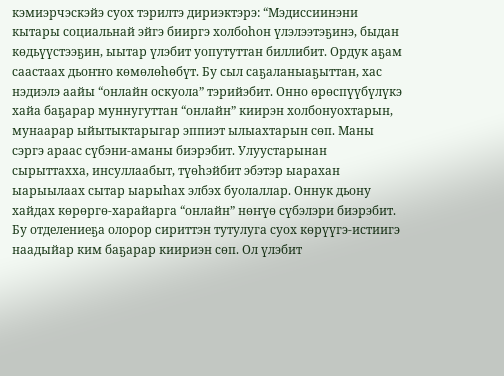кэмиэрчэскэйэ суох тэрилтэ дириэктэрэ: “Мэдиссиинэни кытары социальнай эйгэ бииргэ холбоһон үлэлээтэҕинэ, быдан көдьүүстээҕин, ыытар үлэбит уопутуттан биллибит. Ордук аҕам саастаах дьоҥҥо көмөлөһөбүт. Бу сыл саҕаланыаҕыттан, хас нэдиэлэ аайы “онлайн оскуола” тэрийэбит. Онно өрөспүүбүлүкэ хайа баҕарар муннугуттан “онлайн” киирэн холбонуохтарын, мунаарар ыйытыктарыгар эппиэт ылыахтарын сөп. Маны сэргэ араас сүбэни-аманы биэрэбит. Улуустарынан сырыттахха, инсуллаабыт, түөһэйбит эбэтэр ыарахан ыарыылаах сытар ыарыһах элбэх буолаллар. Оннук дьону хайдах көрөргө-харайарга “онлайн” нөҥүө сүбэлэри биэрэбит.
Бу отделениеҕа олорор сириттэн тутулуга суох көрүүгэ-истиигэ наадыйар ким баҕарар киириэн сөп. Ол үлэбит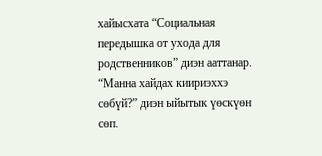хайысхата “Социальная передышка от ухода для родственников” диэн ааттанар. “Манна хайдах киириэххэ сөбүй?” диэн ыйытык үөскүөн сөп.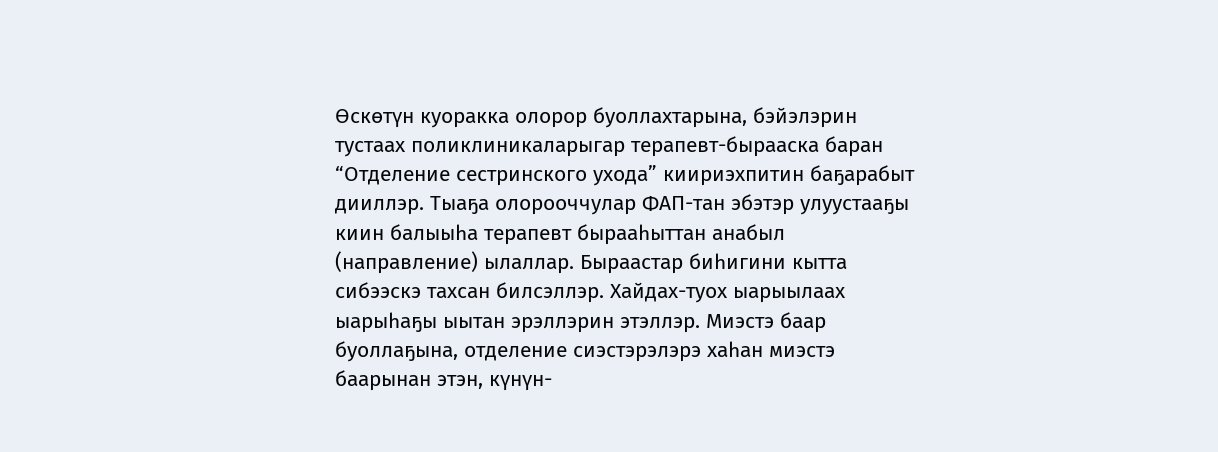Өскөтүн куоракка олорор буоллахтарына, бэйэлэрин тустаах поликлиникаларыгар терапевт-бырааска баран “Отделение сестринского ухода” киириэхпитин баҕарабыт дииллэр. Тыаҕа олорооччулар ФАП-тан эбэтэр улуустааҕы киин балыыһа терапевт бырааһыттан анабыл (направление) ылаллар. Быраастар биһигини кытта сибээскэ тахсан билсэллэр. Хайдах-туох ыарыылаах ыарыһаҕы ыытан эрэллэрин этэллэр. Миэстэ баар буоллаҕына, отделение сиэстэрэлэрэ хаһан миэстэ баарынан этэн, күнүн-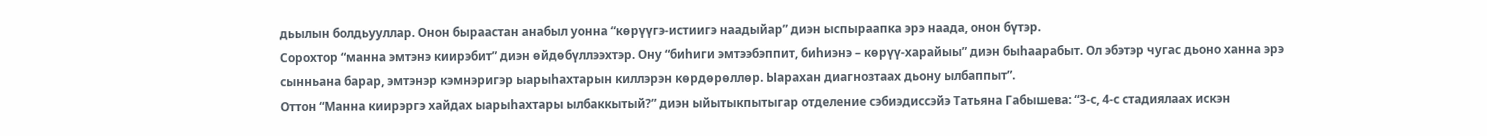дьылын болдьууллар. Онон быраастан анабыл уонна “көрүүгэ-истиигэ наадыйар” диэн ыспыраапка эрэ наада, онон бүтэр.
Сорохтор “манна эмтэнэ киирэбит” диэн өйдөбүллээхтэр. Ону “биһиги эмтээбэппит, биһиэнэ – көрүү-харайыы” диэн быһаарабыт. Ол эбэтэр чугас дьоно ханна эрэ сынньана барар, эмтэнэр кэмнэригэр ыарыһахтарын киллэрэн көрдөрөллөр. Ыарахан диагнозтаах дьону ылбаппыт”.
Оттон “Манна киирэргэ хайдах ыарыһахтары ылбаккытый?” диэн ыйытыкпытыгар отделение сэбиэдиссэйэ Татьяна Габышева: “3-с, 4-с стадиялаах искэн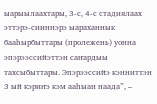ыарыылаахтары, 3-с, 4-с стадиялаах эттэрэ-сииннэрэ ыараханнык бааһырбыттары (пролежень) уонна эпэрээссийэттэн саҥардыы тахсыбыттары. Эпэрээссийэ кэнниттэн 3 ый кэриҥэ кэм ааһыан наада”, –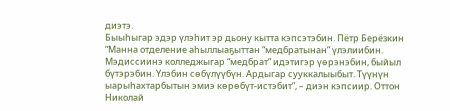диэтэ.
Быыһыгар эдэр үлэһит эр дьону кытта кэпсэтэбин. Пётр Берёзкин “Манна отделение аһыллыаҕыттан “медбратынан” үлэлиибин. Мэдиссиинэ колледжыгар “медбрат” идэтигэр үөрэнэбин, быйыл бүтэрэбин. Үлэбин сөбүлүүбүн. Ардыгар сууккалыыбыт. Түүнүн ыарыһахтарбытын эмиэ көрөбүт-истэбит”, – диэн кэпсиир. Оттон Николай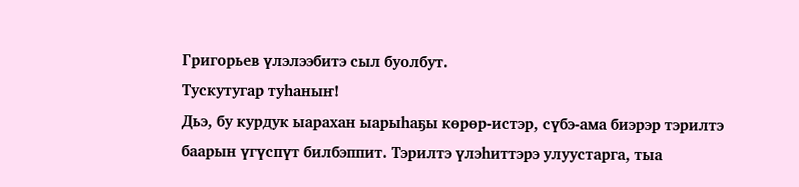Григорьев үлэлээбитэ сыл буолбут.
Тускутугар туһаныҥ!
Дьэ, бу курдук ыарахан ыарыһаҕы көрөр-истэр, сүбэ-ама биэрэр тэрилтэ баарын үгүспүт билбэппит. Тэрилтэ үлэһиттэрэ улуустарга, тыа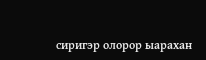сиригэр олорор ыарахан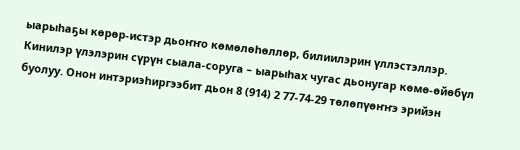ыарыһаҕы көрөр-истэр дьоҥҥо көмөлөһөллөр, билиилэрин үллэстэллэр. Кинилэр үлэлэрин сүрүн сыала-соруга – ыарыһах чугас дьонугар көмө-өйөбүл буолуу. Онон интэриэһиргээбит дьон 8 (914) 2 77-74-29 төлөпүөҥҥэ эрийэн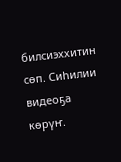билсиэххитин сөп. Сиһилии видеоҕа көрүҥ.